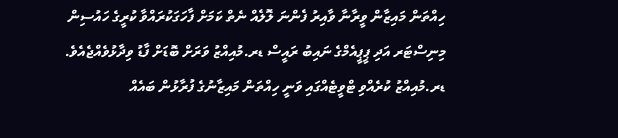ހިއްތަން މައިޒާން ވީރާނާ ވާއިރު ފެންނަ ލޮލެއް ނެތް ކަމަށް ފާހަގަކުރައްވާ ކުރީގެ ހައުސިން މިނިސްޓަރ އަދި ޕީޕީއެމްގެ ނައިބު ރައީސް ޑރ.މުއިއްޒު ވަރަށް ބޮޑަށް ފާޑު ވިދާޅުވެއްޖެއެވެ.
ޑރ.މުއިއްޒު ކުރެއްވި ޓްވީޓެއްގައި ވަނީ ހިއްތަން މައިޒާނުގެ ފުރާޅުން ބައެއް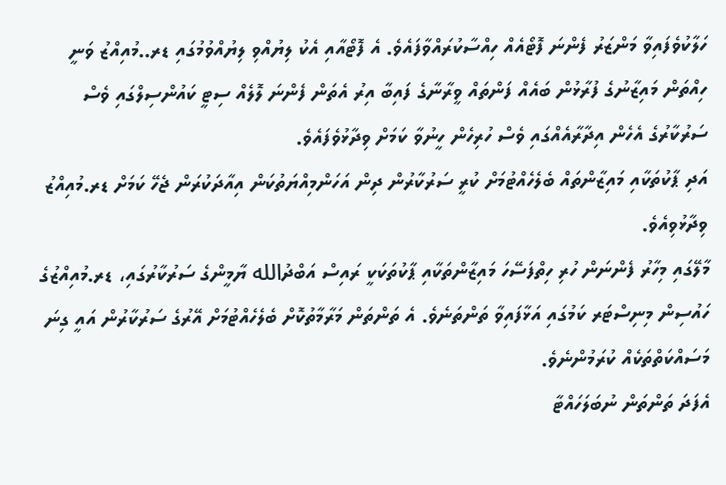ހަލާކުވެފައިވާ މަންޒަރު ފެންނަ ފޮޓޯއެއް ހިއްސާކުރައްވާފައެވެ. އެ ފޮޓޯއާއި އެކު ލިޔުއްވި ލިޔުއްވުމުގައި ޑރ..މުއިއްޒު ވަނީ ހިއްތަން މައިޒާނުގެ ފުރާޅުން ބައެއް ފަންތައް ވީރާނާގެ ފައިބާ އިރު އެތަން ފެންނަ ލޮލެއް ސިޓީ ކައުންސިލްގައި ވެސް ސަރުކާރުގެ އެހެން އިދާރާއެއްގައި ވެސް ހުރިހެން ހީނުވާ ކަމަށް ވިދާޅުވެފައެވެ.
އަދި ޕާކުތަކާއި މައިޒާންތައް ބެލެހެއްޓުމަށް ކުރީ ސަރުކާރުން ދިން އަހަންމިއްޔަތުކަން އިއާދަކުރަން ޖެހޭ ކަމަށް ޑރ.މުއިއްޒު ވިދާޅުވިއެވެ.
މާލޭގައި މިހާރު ފެންނަން ހުރި ހިތްފަސޭހަ މައިޒާންތަކާއި ޕާކުތަކަކީ ރައިސް އަބްދުالله ޔާމީންގެ ސަރުކާރުގައި، ޑރ.މުއިއްޒުގެ ހައުސިން މިނިސްޓަރ ކަމުގައި އަޅާފައިވާ ތަންތަނެވެ. އެ ތަންތަން މަރާމާތުކޮށް ބެލެހެއްޓުމަށް އޭރުގެ ސަރުކާރުން އައީ ގިނަ މަސައްކަތްތަކެއް ކުރަމުންނެވެ.
އެފަދަ ތަންތަން ނުބަލަހައްޓާ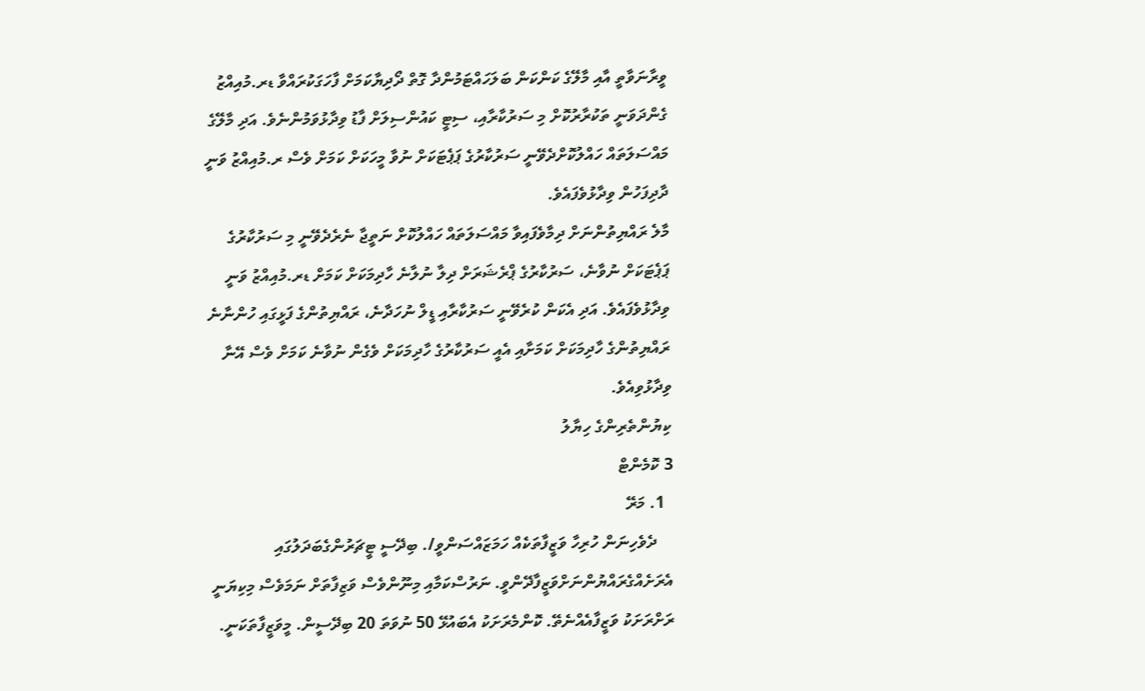ވީރާނަވާތީ އާއި މާލޭގެ ކަންކަން ބަލަހައްޓަމުންދާ ގޮތް ދޯދިޔާކަމަށް ފާހަގަކުރައްވާ ޑރ.މުއިއްޒު ގެންދަވަނީ ތަކުރާރުކޮށް މި ސަރުކާރާއި، ސިޓީ ކައުންސިލަށް ފާޑު ވިދާޅުވަމުންނެވެ. އަދި މާލޭގެ މައްސަލަތައް ހައްލުކޮށްދެވޭނީ ސަރުކާރުގެ ޕަޕެޓަކަށް ނުވާ މީހަކަށް ކަމަށް ވެސް ރ.މުއިއްޒު ވަނީ ދާދިފަހުން ވިދާޅުވެފައެވެ.
މާލެ ރައްޔިތުންނަށް ދިމާވެފައިވާ މައްސަލަތައް ހައްލުކޮށް ނަތީޖާ ނެރެދެވޭނީ މި ސަރުކާރުގެ ޕަޕެޓަކަށް ނުވާނެ، ސަރުކާރުގެ ޕްރެޝަރަށް ދިލާ ނުލާނެ ހާދިމަކަށް ކަމަށް ޑރ.މުއިއްޒު ވަނީ ވިދާޅުވެފައެވެ. އަދި އެކަން ކުރެވޭނީ ސަރުކާރާއި ޑީލް ނުހަދާނެ، ރައްޔިތުންގެ ފަޅީގައި ހުންނާނެ ރައްޔިތުންގެ ހާދިމަކަށް ކަމަށާއި އެއީ ސަރުކާރުގެ ހާދިމަކަށް ވެގެން ނުވާނެ ކަމަށް ވެސް އޭނާ ވިދާޅުވިއެވެ.
ކިޔުންތެރިންގެ ހިޔާލު
3 ކޮމެންޓް
  1. މަރޭ
    ދެވެހިނަން ހުރިހާ ވަޒީފާތަކެއް ހަމަޒައްސަންވީ/. ބިދޭސީ ޓީޗަރުންގެބަދަލުގައި އެރަށެއްގެރައްޔުންނަށްވަޒީފާދޭންވީ. ނަރުސްކަމާއި މިނޫންވެސް ވަޒިފާތަށް ނަމަވެސް މިކިޔަނީ ރަށްރަށަކު ވަޒީފާއެއްނެތޭ. ކޮންމެރަށަކު އެބައުޅޭ 50 ނުވަތަ 20 ބިދޭސީން. މީވަޒީފާތަކަނީ.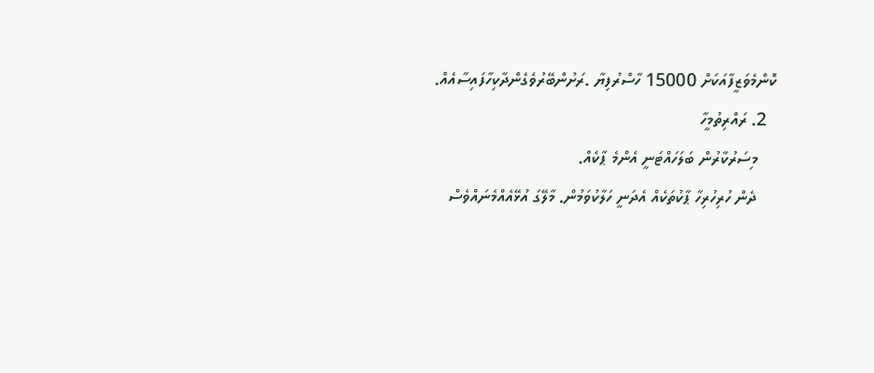ކޮންމެވަޒީފާއަކަށް 15000 ހާސްރުފިޔާ .ރަށުންބޭރުވެގެންދާކިހާފައިސާއެއް.
  2. ރައްރިތުމީހާ
    މިސަރުކާރުން ބަލަހައްޓަނީ އެންމެ ޕާކެއް.
    ދެން ހުރިހުރިހާ ޕާކުތަކެއް އެދަނީ ހަލާކުވަމުން. މާލޭގަ އުޅޭއެއްމެނައްވެސް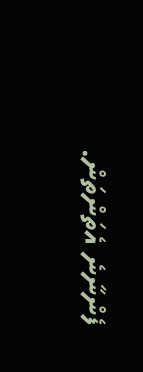ފެންނާނެ އެތަންތަން.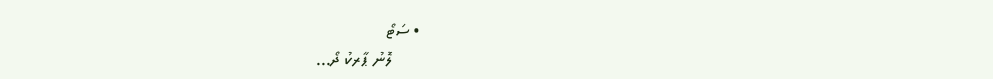• ސަޓޯ
      ލޮނު ޕާރކު ދޯ...